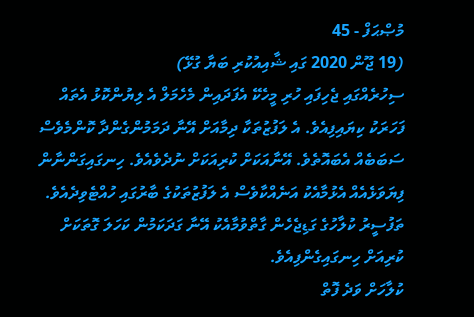މުޞްޙަފް - 45
(19 ޖޫން 2020 ގައި ޝާއިއުކުރި ބަޔާ ގުޅޭ)
ސިހުރެއްގައި ޖެހިފައި ހުރި މީހެކޭ އެފަދައިން މެހެމަލް އެ ލިޔުންކޮޅު އެތައް ފަހަރަކު ކިޔައިފިއެވެ. އެ ލަފުޒުތަކާ ދިމާއަށް އޭނާ ދަމަމުންގެންދާ ކޮންމެވެސް ސަބަބެއް އެބައޮތެވެ. އޭނާއަކަށް ކުރިއަކަށް ނުދެވެއެވެ. ހިނގައިގަންނާން ފިޔަވަޅެއެއް އެޅުމާއެކު އަނެއްކާވެސް އެ ލަފުޒުތަކުގެ ބާރުގައި ހުއްޓެވިދެއެވެ.
ތަފުސީރު ކުލާހުގެ ގަޑިޖެހެން ގާތްވުމާއެކު އޭނާ ގަދަކަމުން ކަހަލަ ގޮތަކަށް  ކުރިއަށް ހިނގައިގެންފިއެވެ.
ކުލާހަށް ވަދެ ފޮތް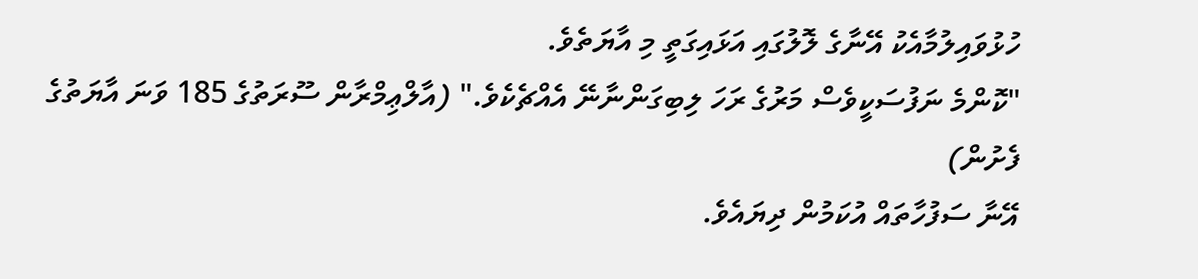ހުޅުވައިލުމާއެކު އޭނާގެ ލޮލުގައި އަޅައިގަތީ މި އާޔަތެވެ.
"ކޮންމެ ނަފުސަކީވެސް މަރުގެ ރަހަ ލިބިގަންނާނޭ އެއްޗެކެވެ." (އާލްޢިމްރާން ސޫރަތުގެ 185 ވަނަ އާޔަތުގެ ފެށުން)
އޭނާ ސަފުހާތައް އުކަމުން ދިޔައެވެ.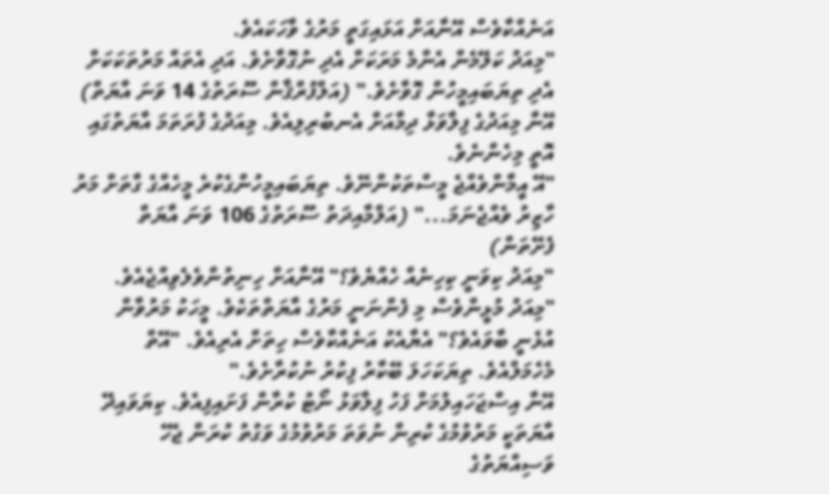އަނެއްކާވެސް އޭނާއަށް އަޅައިގަތީ މަރުގެ ވާހަކައެވެ.
"މިއަދު ކަލޭމެން އެންމެ މަރަކަށް އެދި ނުގޮވާށެވެ. އަދި އެތައް މަރުތަކަކަށް އެދި ތިޔަބައިމީހުން ގޮވާށެވެ." (އަލްފުރްޤާން ސޫރަތުގެ 14 ވަނަ އާޔަތް)
އޭނާ މިއަދުގެ ފިލާވަޅާ ދިމާއަށް އެނބުރިލިއެވެ. މިއަދުގެ ފުރަތަމަ އާޔަތުގައި އޮތީ މިހެންނެވެ.
"އޭ އީމާންވެއްޖެ މީސްތަކުންނޭވެ. ތިޔަބައިމީހުންގެކުރެ މީހެއްގެ ގާތަށް މަރު ހާޒިރު ވެއްޖެނަމަ..." (އަލްމާއިދަތު ސޫރަތުގެ 106 ވަނަ އާޔަތް ފެށޭތަން)
"މިއަދު ކިވަނީ ކިހިނެއް ހެއްޔެވެ؟" އޭނާއަށް ހިނިތުންވެލެވިއްޖެއެވެ. "މިއަދު މުޅީންވެސް މި ފެންނަނީ މަރުގެ އާޔަތްތަކެވެ. މީހަކު މަރުވާން އުޅެނީ ބާވައެވެ؟" އެޔާއެކު އަނެއްކާވެސް ހިތަށް އެރިއެވެ. "އޭތް މެހެމަލްއެވެ. ތިޔަކަހަލަ ބޭކާރު ފިކުރު ނުކުރާށެވެ."
އޭނާ އިސްޖަހައިލުމަށް ފަހު ފިލާވަޅު ނޯޓު ކުރާން ފަށައިފިއެވެ. ކިޔަވައިދޭ އާޔަތަކީ މަރުވުމުގެ ކުރިން ނުވަތަ މަރުވުމުގެ ވަގުތު ކުރަން ޖެހޭ ވަސިއްޔަތުގެ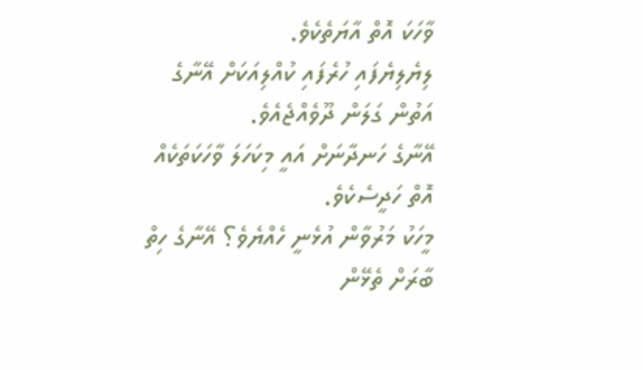ވާހަކަ އޮތް އާޔަތެކެވެ.
ލިޔެލިޔެފައި ހުރެފައި ކުއްލިއަކަށް އޭނާގެ އަތުން ގަލަން ދޫވެއްޖެއެވެ.
އޭނާގެ ހަނދާނަށް އައީ މިކަހަލަ ވާހަކަތަކެއް އޮތް ހަދީސެކެވެ.
މީހަކު މަރުވާން އުޅެނީ ހެއްޔެވެ؟ އޭނާގެ ހިތް ބާރަށް ތެޅޭން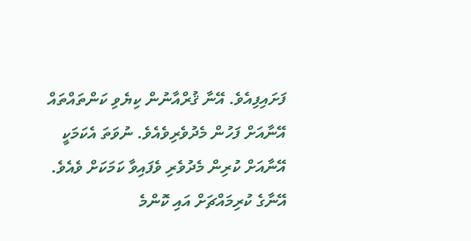ފަށައިފިއެވެ. އޭނާ ޤުރްއާނުން ކިޔެވި ކަންތައްތައް އޭނާއަށް ފަހުން މެދުވެރިވެއެވެ. ނުވަތަ އެކަމަކީ އޭނާއަށް ކުރިން މެދުވެރި ވެފައިވާ ކަމަކަށް ވެއެވެ. އޭނާގެ ކުރިމައްޗަށް އައި ކޮންމެ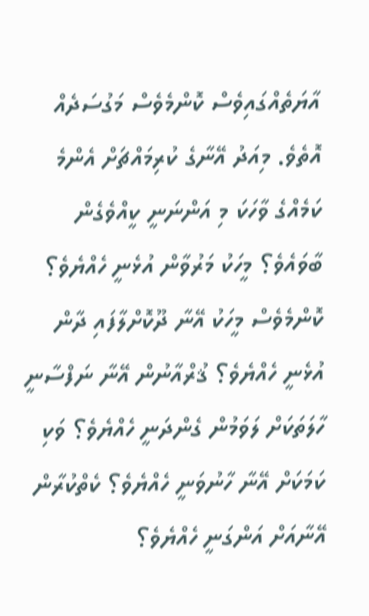އާޔަތެއްގައިވެސް ކޮންމެވެސް މަގުސަދެއް އޮތެވެ. މިއަދު އޭނާގެ ކުރިމައްޗަށް އެންމެ ކަމެއްގެ ވާހަކަ މި އަންނަނީ ކީއްވެގެން ބާވައެވެ؟ މީހަކު މަރުވާން އުޅެނީ ހެއްޔެވެ؟ ކޮންމެވެސް މީހަކު އޭނާ ދޫކޮށްލާފައި ދާން އުޅެނީ ހެއްޔެވެ؟ ޤުރްއާނުން އޭނާ ނަފްސާނީ ހާލަތަކަށް ލަވަމުން ގެންދަނީ ހެއްޔެވެ؟ ވަކި ކަމަކަށް އޭނާ ހާނުވަނީ ހެއްޔެވެ؟ ކެތްކުރާން އޭނާއަށް އަންގަނީ ހެއްޔެވެ؟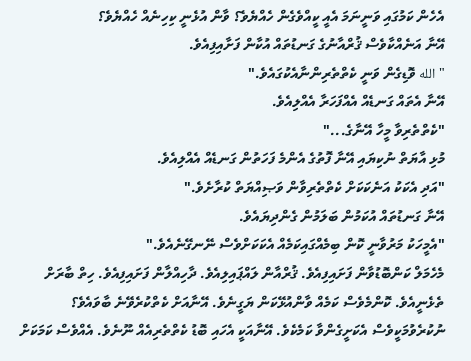އެހެން ކަމުގައި ވަނީނަމަ އެއީ ކީއްވެގެން ހެއްޔެވެ؟ ވާން އުޅެނީ ކިހިނެއް ހެއްޔެވެ؟
އޭނާ އަނެއްކާވެސް ޤުރްއާނުގެ ގަނޑުތައް އުކާން ފަށާއިފިއެވެ.
"الله ވޮޑިގެން ވަނީ ކެތްތެރިންނާއެކުގައެވެ."
އޭނާ އެތައް ގަނޑެއް އެއްފަހަރާ އެއްލިއެވެ.
"ކެތްތެރިވާ މީހާ އޭނާގެ..."
މުޅި އާޔަތް ނުކިޔައި އޭނާ ފޮތުގެ އެންމެ ފަހަތުން ގަނޑެއް އެއްލިއެވެ.
"އަދި އެކަކު އަނެކަކަށް ކެތްތެރިވާން ވަޞިއްޔަތް ކުރާށެވެ."
އޭނާ ގަނޑުތައް އުކަމުން ބަލަމުން ގެންދިޔައެވެ.
"އެމީހަކު މަރުވާނީ ކޮން ބިމެއްގައިކަމެއް އެކަކަށްވެސް ނޭނގޭނެއެވެ."
މެހެމަލް ކަންބޮޑުވާން ފަށައިފިއެވެ. ޤުރްއާން ލައްޕައިލިއެވެ. ދާހިއްލާން ފަށައިފިއެވެ. ހިތް ބާރަށް ތެޅެނީއެވެ. ކޮންމެވެސް ކަމެއް ވާންއުޅޭކަން ޔަގީނެވެ. އޭނާއަށް ކެތްކުރެވޭނެ ބާވައެވެ؟ ނުކުރެވުމަކީވެސް އެކަށީގެންވާ ކަމެކެވެ. އޭނާއަކީ އެހައި ބޮޑު ކެތްތެރިއެއް ނޫނެވެ. އެއްވެސް ކަމަކަށް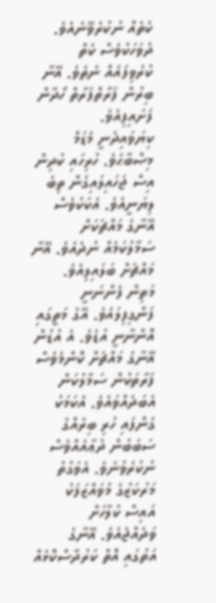ކެތެއް ނުކުރެވޭނެއެވެ. ދުވަހަކުވެސް ކެތް ކުރެވިފައެއް ނެތެވެ. އޭނާ ބިރުން ފަރާތްފަރާތް ހޯދާން ފަށައިފިއެވެ.
ކިޔަވައިދެނީ މެޑަމް މިޞްބާޙެވެ. ހުރިހައި ކުދިން އިސް ޖަހައިލައިގެން ތިބެ ލިޔަނީއެވެ. އެކަކުވެސް އޭނާގެ މައްޗަކަށް ސަމާލުކަމެއް ނުދެއެވެ. އޭނާ މައްޗަށް ބަލައިލިއެވެ. މަތިން ފެންނަނީ ފަންގިފިލައެވެ. އޭގެ މަތީގައި އޮންނާނީ އުޑެވެ. އެ އުޑުން އޭނާގެ މައްޗަށް ކޮންމެވެސް ފަރާތަކުން ސަމާލުކަން އެބަދެއްވައެވެ. އެކަމަކު ގެންފައި ހުރި ބިރެއްގެ ސަބަބުން ދުޢާއެއްވެސް ނުކުރެވުނެވެ. އެވަގުތު މަރުކަޒުގެ މުވައްޒަފަކު އައިސް ކުލާހަށް ވަދެއްޖެއެވެ. އޭނާގެ އަތުގައި އޮތް ކަރުދާސްކޮޅެއް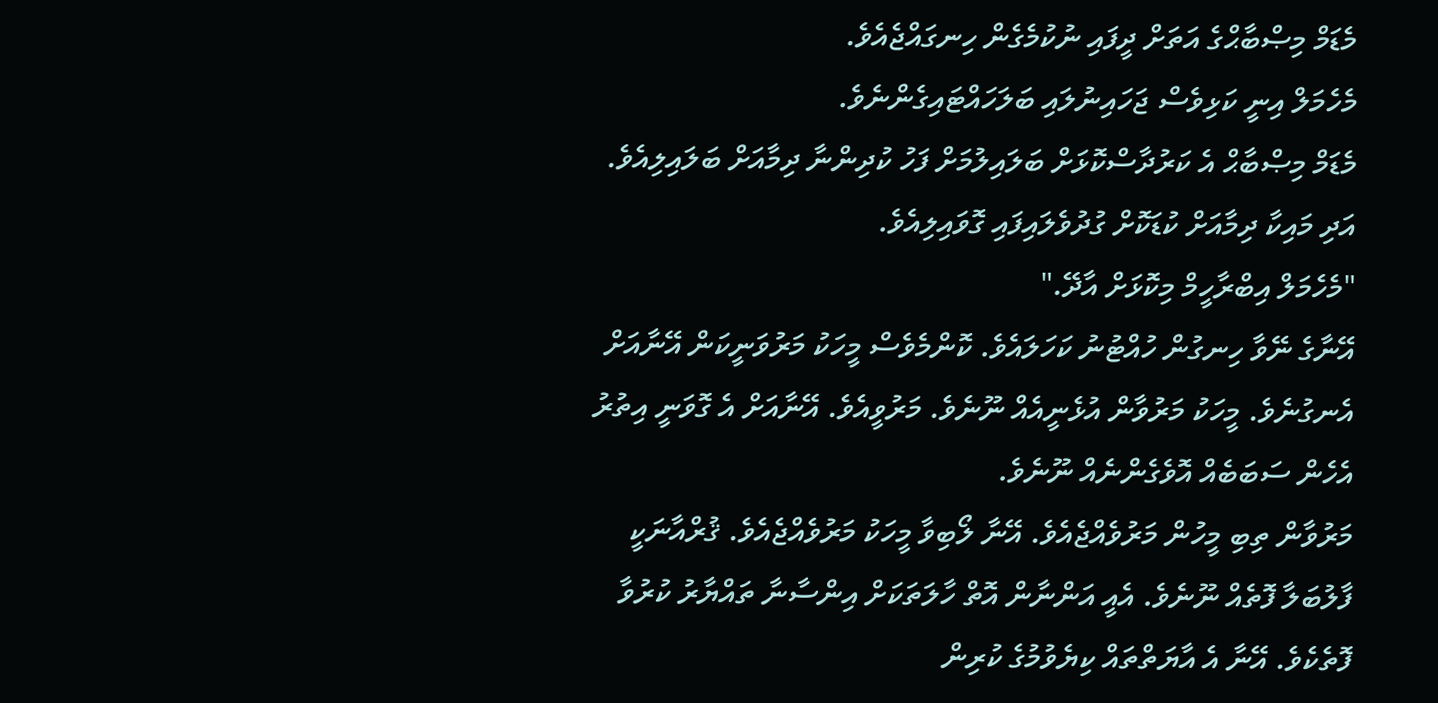މެޑަމް މިޞްބާޙްގެ އަތަށް ދީފައި ނުކުމެގެން ހިނގައްޖެއެވެ.
މެހެމަލް އިނީ ކަޅިވެސް ޖަހައިނުލައި ބަލަހައްޓައިގެންނެވެ.
މެޑަމް މިޞްބާޙް އެ ކަރުދާސްކޮޅަށް ބަލައިލުމަށް ފަހު ކުދިންނާ ދިމާއަށް ބަލައިލިއެވެ. އަދި މައިކާ ދިމާއަށް ކުޑަކޮށް ގުދުވެލައިފައި ގޮވައިލިއެވެ.
"މެހެމަލް އިބްރާހީމް މިކޮޅަށް އާދޭ."
އޭނާގެ ނޭވާ ހިނގުން ހުއްޓުނު ކަހަލައެވެ. ކޮންމެވެސް މީހަކު މަރުވަނީކަން އޭނާއަށް އެނގުނެވެ. މީހަކު މަރުވާން އުޅެނީއެއް ނޫނެވެ. މަރުވީއެވެ. އޭނާއަށް އެ ގޮވަނީ އިތުރު އެހެން ސަބަބެއް އޮވެގެންނެއް ނޫނެވެ.
މަރުވާން ތިބި މީހުން މަރުވެއްޖެއެވެ. އޭނާ ލޯބިވާ މީހަކު މަރުވެއްޖެއެވެ. ޤުރްއާނަކީ ފާލުބަލާ ފޮތެއް ނޫނެވެ. އެއީ އަންނާން އޮތް ހާލަތަކަށް އިންސާނާ ތައްޔާރު ކުރުވާ ފޮތެކެވެ. އޭނާ އެ އާޔަތްތައް ކިޔެވުމުގެ ކުރިން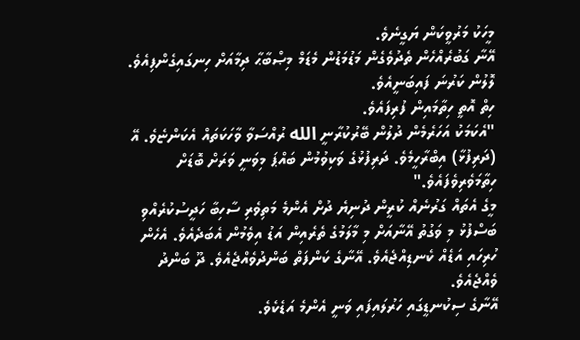މީހަކު މަރުވީކަން ޔަގީނެވެ.
އޭނާ ގަބުރެއްހެން ތެދުވެގެން މަޑުމަޑުން މެޑަމް މިޞްބާޙާ ދިމާއަށް ހިނގައިގެންފިއެވެ.
ލޮލުން ކަރުނަ ފައިބަނީއެވެ.
ހިތް އޮތީ ހިތާމައިން ފުރިފައެވެ.
"އެކަމަކު އަހަރެމެން ދުލުން ބޭރުކުރާނީ الله ރުއްސަވާ ވާހަކަތައް އެކަންޏެވެ. އޭ (ދަރިފުޅާ) އިބްރާހީމެވެ. ދަރިފުޅުގެ ވަކިވުމުން ބައްޕަ މިވަނީ ވަރަށް ބޮޑަށް ހިތާމަވެރިވެފައެވެ."
މީގެ އެތައް ގަރުނެއް ކުރީން ދުނިޔެ ދުށް އެންމެ މަތިވެރި ސާހިބާ ހަދީސުކުރެއްވި ބަސްފުޅު މި ވަގުތު އޭނާއަށް މި މާލަމުގެ ތެރެއިން އަޑު އިވެމުން އެބަދެއެވެ. އެހެން ހުރިހައި އަޑެއް ކެނޑިއްޖެއެވެ. އޭނާގެ ކަންފަތް ބަންދުވެއްޖެއެވެ. ދޫ ބަންދު ވެއްޖެއެވެ.
އޭނާގެ ސިކުނޑީގައި ހަރުލައިފައި ވަނީ އެންމެ އަޑެކެވެ.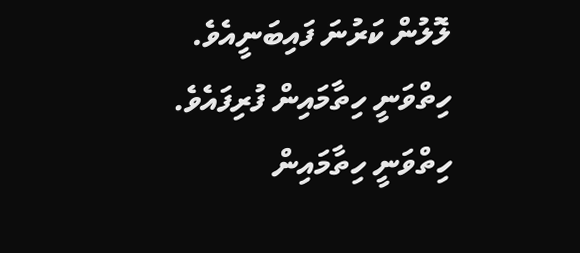ލޮލުން ކަރުނަ ފައިބަނީއެވެ.
ހިތްވަނީ ހިތާމައިން ފުރިފައެވެ.
ހިތްވަނީ ހިތާމައިން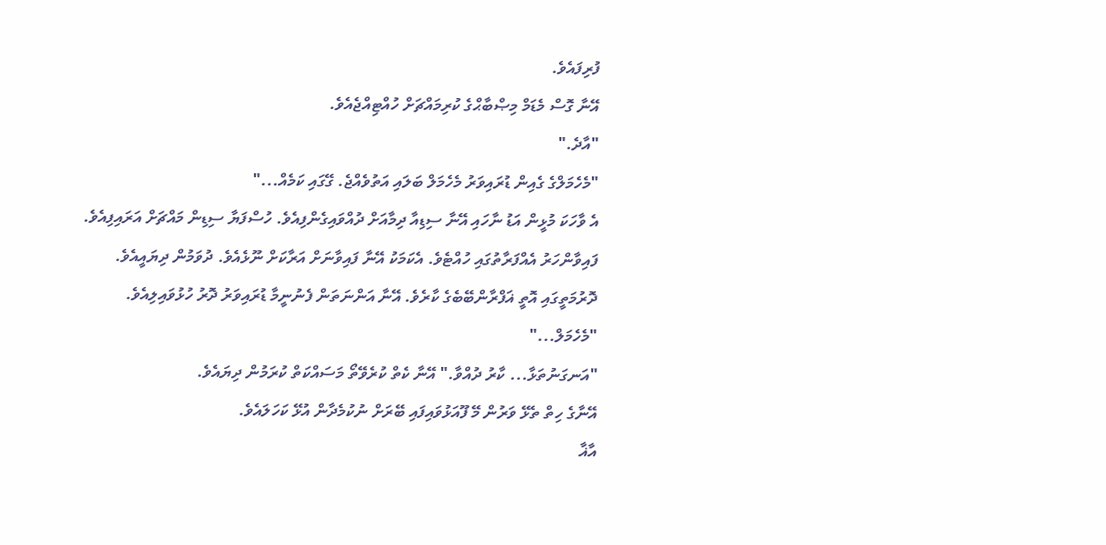ފުރިފައެވެ.
އޭނާ ގޮސް މެޑަމް މިޞްބާޙްގެ ކުރިމައްޗަށް ހުއްޓިއްޖެއެވެ.
"އާދެ."
"މެހެމަލްގެ ގެއިން ޑުރައިވަރު މެހެމަލް ބަލައި އަތުވެއްޖެ. ގޭގައި ކަމެއް..."
އެ ވާހަކަ މުޅީން އަޑު ނާހައި އޭނާ ސިޑިއާ ދިމާއަށް ދުއްވައިގެންފިއެވެ. ހުސްފަޔާ ސިޑިން މައްޗަށް އަރައިފިއެވެ. ފައިވާންހަރު އެއްފަރާތުގައި ހުއްޓެވެ. އެކަމަކު އޭނާ ފައިވާނަށް އަރާކަށް ނޫޅެއެވެ. ދުވަމުން ދިޔައީއެވެ.
ދޮރުމަތީގައި އޮތީ ޣަފްރާންބޭބެގެ ކާރެވެ. އޭނާ އަންނަތަން ފެނުނީމާ ޑުރައިވަރު ދޮރު ހުޅުވައިލިއެވެ.
"މެހެމަލް..."
"އަނގަނުތަޅާ... ކާރު ދުއްވާ." އޭނާ ކެތް ކުރެވޭތޯ މަސައްކަތް ކުރަމުން ދިޔައެވެ.
އޭނާގެ ހިތް ތެޅޭ ވަރުން މޭ ފޫއަޅުވައިފައި ބޭރަށް ނުކުމެދާން އުޅޭ ކަހަލައެވެ.
އާޣާ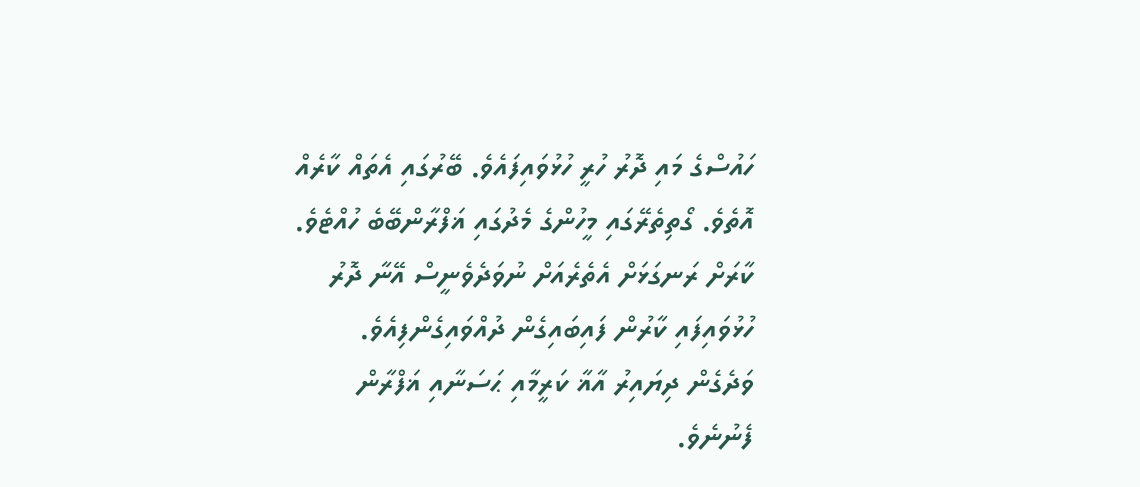ހައުސްގެ މައި ދޮރު ހުރީ ހުޅުވައިފައެވެ. ބޭރުގައި އެތައް ކާރެއް އޮތެވެ. ގޯތިތެރޭގައި މީހުންގެ މެދުގައި ޣަފްރާންބޭބެ ހުއްޓެވެ. ކާރަށް ރަނގަޅަށް އެތެރެއަށް ނުވަދެވެނީސް އޭނާ ދޮރު ހުޅުވައިފައި ކާރުން ފައިބައިގެން ދުއްވައިގެންފިއެވެ.
ވަދެގެން ދިޔައިރު އާޣާ ކަރީމާއި ޙަސަނާއި ޣަފްރާން ފެނުނެވެ.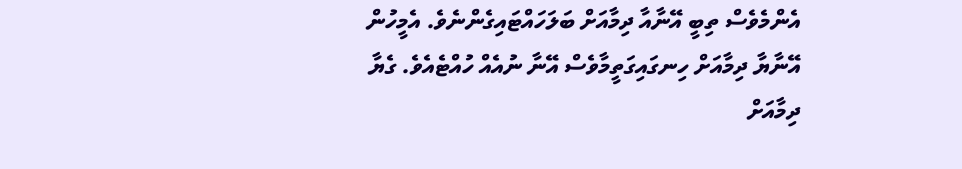އެންމެވެސް ތިބީ އޭނާއާ ދިމާއަށް ބަލަހައްޓައިގެންނެވެ. އެމީހުން އޭނާޔާ ދިމާއަށް ހިނގައިގަތީމާވެސް އޭނާ ނުއެއް ހުއްޓެއެވެ. ގެޔާ ދިމާއަށް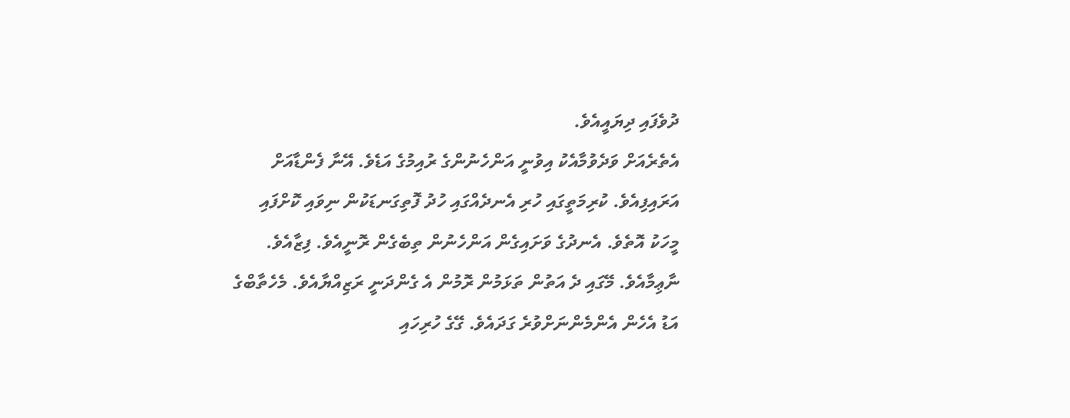ދުވެފައި ދިޔައީއެވެ.
އެތެރެއަށް ވަދެވުމާއެކު އިވުނީ އަންހެނުންގެ ރުއިމުގެ އަޑެވެ. އޭނާ ފެންޑާއަށް އަރައިފިއެވެ. ކުރިމަތީގައި ހުރި އެނދެއްގައި ހުދު ފޮތިގަނޑަކުން ނިވައި ކޮށްފައި މީހަކު އޮތެވެ. އެނދުގެ ވަށައިގެން އަންހެނުން ތިބެގެން ރޮނީއެވެ. ފިޒާއެވެ. ނާޢިމާއެވެ. މޭގައި ދެ އަތުން ތަޅަމުން ރޮމުން އެ ގެންދަނީ ރަޒިއްޔާއެވެ. މެހެތާބްގެ އަޑު އެހެން އެންމެންނަށްވުރެ ގަދައެވެ. ގޭގެ ހުރިހައި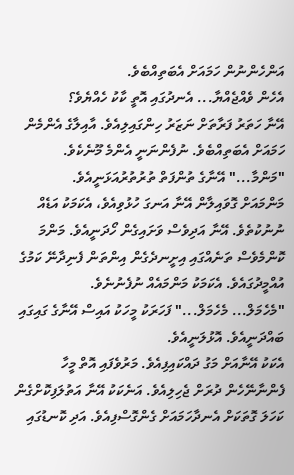އަންހެންނުން ހަމައަށް އެބަތިއްބެވެ.
އެހެން ވެއްޖެއްޔާ... އެނދުގައި އޮތީ ކާކު ހެއްޔެވެ؟
އޭނާ ހަތަރު ފަރާތަށް ނަޒަރު ހިންގައިލިއެވެ. އާއިލާގެ އެންމެން ހަމައަށް އެބަތިއްބެވެ. ނުފެންނަނީ އެންމެ މޫނެކެވެ.
"މަންމާ..." އޭނާގެ ތުންފަތް ތުރުތުރުއަޅަނީއެވެ.
މަންމައަށް ގޮވައިލާން އޭނާ އަނގަ ހުޅުވިއެވެ، އެކަމަކު އަޑެއް ނުނުކުތެވެ. އޭނާ އަދިވެސް ވަށައިގެން ހޯދަނީއެވެ. މަންމަ ކޮންމެވެސް ތަނެއްގައި އިށީނދެގެން އިންތަން ފެނިދާނޭ ކަމުގެ އުއްމީދުގައެވެ. އެކަމަކު މަންމައެއް ނުފެނުނެވެ.
"މެހެމަލް... މެހެމަލް..." ފަހަރަކު މީހަކު އައިސް އޭނާގެ ގައިގައި ބައްދަނީއެވެ. އޮޅުލަނީއެވެ.
އެކަކު އޭނާއަށް މަގު ދައްކައިފިއެވެ. މަރުވެފައި އޮތް މީހާ ފެންނާނޭހެން ދުރަށް ޖެހިލިއެވެ. އަނެކަކު އޭނާ އަތުލަފިކޮށްގެން ކަހަލަ ގޮތަކަށް އެނދާހަމައަށް ގެންގޮސްފިއެވެ. އަދި ކޮނޑުގައި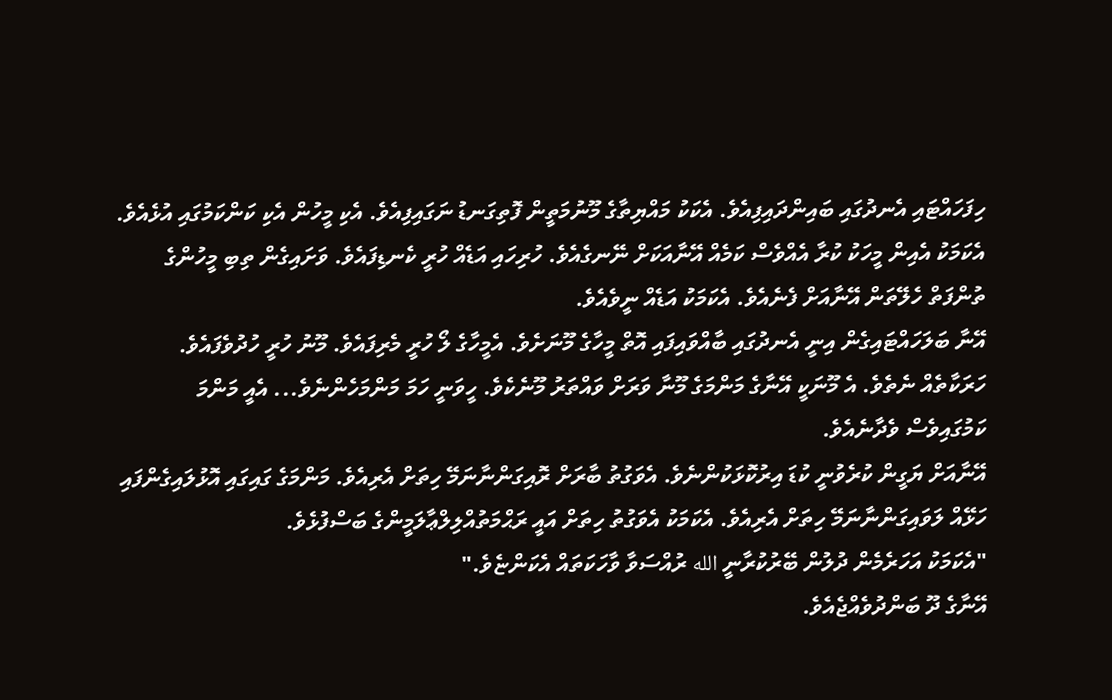ހިފަހައްޓައި އެނދުގައި ބައިންދައިފިއެވެ. އެކަކު މައްޔިތާގެ މޫނުމަތީން ފޮތިގަނޑު ނަގައިފިއެވެ. އެކި މީހުން އެކި ކަންކަމުގައި އުޅެއެވެ. އެކަމަކު އެއިން މީހަކު ކުރާ އެއްވެސް ކަމެއް އޭނާއަކަށް ނޭނގެއެވެ. ހުރިހައި އަޑެއް ހުރީ ކެނޑިފައެވެ. ވަށައިގެން ތިބި މީހުންގެ ތުންފަތް ހެލޭތަން އޭނާއަށް ފެނެއެވެ. އެކަމަކު އަޑެއް ނީވެއެވެ.
އޭނާ ބަލަހައްޓައިގެން އިނީ އެނދުގައި ބާއްވައިފައި އޮތް މީހާގެ މޫނަށެވެ. އެމީހާގެ ލޯ ހުރީ މެރިފައެވެ. މޫނު ހުރީ ހުދުވެފައެވެ. ހަރަކާތެއް ނެތެވެ. އެ މޫނަކީ އޭނާގެ މަންމަގެ މޫނާ ވަރަށް ވައްތަރު މޫނެކެވެ. ހީވަނީ ހަމަ މަންމަހެންނެވެ... އެއީ މަންމަ ކަމުގައިވެސް ވެދާނެއެވެ.
އޭނާއަށް ޔަގީން ކުރެވުނީ ކުޑަ އިރުކޮޅަކުންނެވެ. އެވަގުތު ބާރަށް ރޮއިގަންނާނަމޭ ހިތަށް އެރިއެވެ. މަންމަގެ ގައިގައި އޮޅުލައިގެންފައި ހަޅޭއް ލަވައިގަންނާނަމޭ ހިތަށް އެރިއެވެ. އެކަމަކު އެވަގުތު ހިތަށް އައީ ރަޙްމަތުއްލިލްޢާލަމީންގެ ބަސްފުޅެވެ.
"އެކަމަކު އަހަރެމެން ދުލުން ބޭރުކުރާނީ الله ރުއްސަވާ ވާހަކަތައް އެކަންޏެވެ."
އޭނާގެ ދޫ ބަންދުވެއްޖެއެވެ.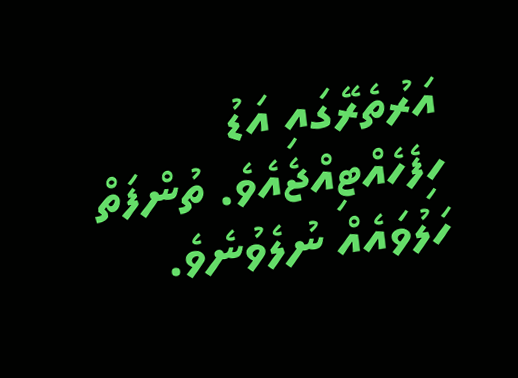އަރުތެރޭގައި އަޑު ހިފެހެއްޓިއްޖެއެވެ. ތުންފަތް ހަލުވައެއް ނުލެވުނެވެ.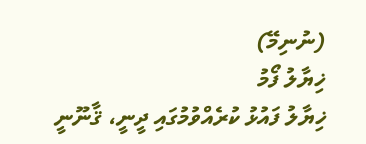(ނުނިމޭ)
ޚިޔާލު ފޯމު
ޚިޔާލު ފައުޅު ކުރެއްވުމުގައި ދީނީ، ޤާނޫނީ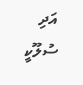އަދި ސުލޫކީ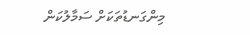މިންގަނޑުތަކަށް ސަމާލުކަން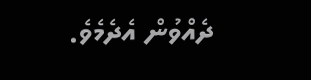ދެއްވުން އެދެމެވެ.